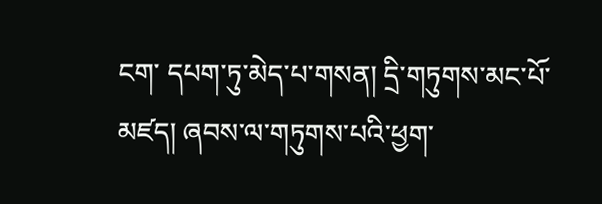ངག་ དཔག་ཏུ་མེད་པ་གསན། དྲི་གཏུགས་མང་པོ་མཛད། ཞབས་ལ་གཏུགས་པའི་ཕྱག་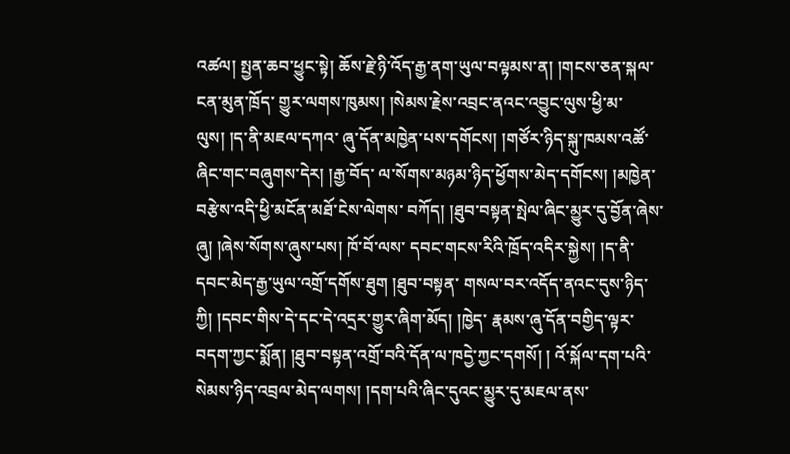འཚལ། སྤྱན་ཆབ་ཕྱུང་སྟེ། ཆོས་རྗེ་ཉི་འོད་རྒྱ་ནག་ཡུལ་བལྟམས་ན། །གངས་ཅན་སྐལ་ངན་མུན་ཁྲོད་ གྱུར་ལགས་ཁུམས། །སེམས་རྗེས་འབྲང་ནའང་འབྱུང་ལུས་ཕྱི་མ་ལུས། །ད་ནི་མཇལ་དཀའ་ ཞུ་དོན་མཁྱེན་པས་དགོངས། །གཙོར་ཉིད་སྐུ་ཁམས་འཚོ་ཞིང་གང་བཞུགས་དེར། །རྒྱ་བོད་ ལ་སོགས་མཉམ་ཉིད་ཕྱོགས་མེད་དགོངས། །མཁྱེན་བརྩེས་འདི་ཕྱི་མངོན་མཐོ་ངེས་ལེགས་ བཀོད། །ཐུབ་བསྟན་སྤེལ་ཞིང་མྱུར་དུ་བྱོན་ཞེས་ཞུ། །ཞེས་སོགས་ཞུས་པས། ཁོ་བོ་ལས་ དབང་གངས་རིའི་ཁྲོད་འདིར་སྐྱེས། །ད་ནི་དབང་མེད་རྒྱ་ཡུལ་འགྲོ་དགོས་ཐུག །ཐུབ་བསྟན་ གསལ་བར་འདོད་ནའང་དུས་ཉིད་ཀྱི། །དབང་གིས་དེ་དང་དེ་འདྲར་གྱུར་ཞིག་མོད། །ཁྱེད་ རྣམས་ཞུ་དོན་བགྱིད་ལྟར་བདག་ཀྱང་སྨོན། །ཐུབ་བསྟན་འགྲོ་བའི་དོན་ལ་ཁདྱེ་ཀྱང་དགསོ། ། འོ་སྐོལ་དག་པའི་སེམས་ཉིད་འབྲལ་མེད་ལགས། །དག་པའི་ཞིང་དུའང་མྱུར་དུ་མཇལ་ནས་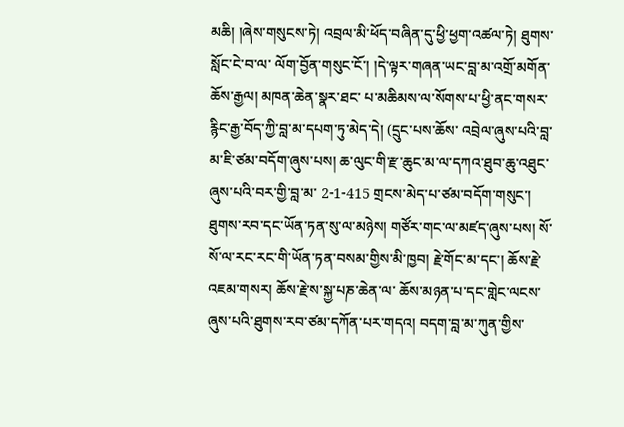མཆི། །ཞེས་གསུངས་ཏེ། འབྲལ་མི་ཕོད་བཞིན་དུ་ཕྱི་ཕྱག་འཚལ་ཏེ། ཐུགས་སློང་ངེ་བ་ལ་ ལོག་བྱོན་གསུང་ངོ་། །དེ་ལྟར་གཞན་ཡང་བླ་མ་འགྲོ་མགོན་ཆོས་རྒྱལ། མཁན་ཆེན་སྣར་ཐང་ པ་མཆིམས་ལ་སོགས་པ་ཕྱི་ནང་གསར་རྙིང་རྒྱ་བོད་ཀྱི་བླ་མ་དཔག་ཏུ་མེད་དེ། (དྲུང་པས་ཆོས་ འབྲེལ་ཞུས་པའི་བླ་མ་ཇི་ཙམ་བདོག་ཞུས་པས། ཆ་ལུང་གི་རྫ་ཆུང་མ་ལ་དཀའ་ཐུབ་ཆུ་འཐུང་ཞུས་པའི་བར་གྱི་བླ་མ་ 2-1-415 གྲངས་མེད་པ་ཙམ་བདོག་གསུང་། ཐུགས་རབ་དང་ཡོན་ཏན་སུ་ལ་མཉེས། གཙོར་གང་ལ་མཛད་ཞུས་པས། སོ་ སོ་ལ་རང་རང་གི་ཡོན་ཏན་བསམ་གྱིས་མི་ཁྱབ། རྗེ་གོང་མ་དང་། ཆོས་རྗེ་འཇམ་གསར། ཆོས་རྗེ་ས་སྐྱ་པཎ་ཆེན་ལ་ ཆོས་མཉན་པ་དང་གླེང་ལངས་ཞུས་པའི་ཐུགས་རབ་ཙམ་དཀོན་པར་གདའ། བདག་བླ་མ་ཀུན་གྱིས་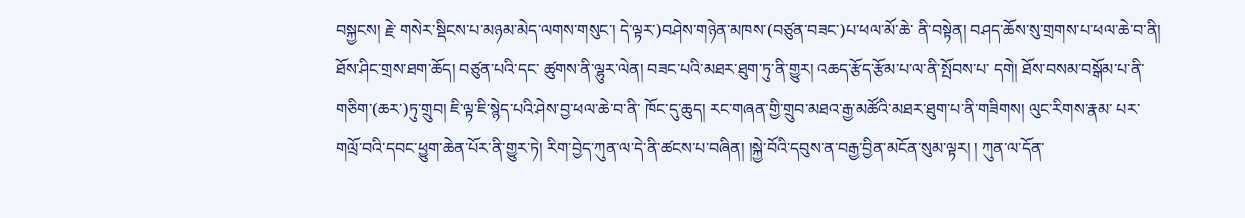བསྐྱངས། རྗེ་ གསེར་སྡིངས་པ་མཉམ་མེད་ལགས་གསུང་། དེ་ལྟར་)བཤེས་གཉེན་མཁས་(བཙུན་བཟང་)པ་ཕལ་མོ་ཆེ་ ནི་བསྟེན། བཤད་ཆོས་སུ་གྲགས་པ་ཕལ་ཆེ་བ་ནི། ཐོས་ཤིང་གྲས་ཐག་ཆོད། བཙུན་པའི་དང་ ཚུགས་ནི་ལྷུར་ལེན། བཟང་པའི་མཐར་ཐུག་ཏུ་ནི་གྱུར། འཆད་རྩོད་རྩོམ་པ་ལ་ནི་སྤོབས་པ་ དགེ། ཐོས་བསམ་བསྒོམ་པ་ནི་གཅིག་(ཆར་)ཏུ་གྲུབ། ཇི་ལྟ་ཇི་སྙེད་པའི་ཤེས་བྱ་ཕལ་ཆེ་བ་ནི་ ཁོང་དུ་ཆུད། རང་གཞན་གྱི་གྲུབ་མཐའ་རྒྱ་མཚོའི་མཐར་ཐུག་པ་ནི་གཟིགས། ལུང་རིགས་རྣམ་ པར་གལྲོ་བའི་དབང་ཕྱུག་ཆེན་པོར་ནི་གྱུར་ཏེ། རིག་བྱེད་ཀུན་ལ་དེ་ནི་ཚངས་པ་བཞིན། །སྐྱེ་བོའི་དབུས་ན་བརྒྱ་བྱིན་མངོན་སུམ་ལྟར། ། ཀུན་ལ་དོན་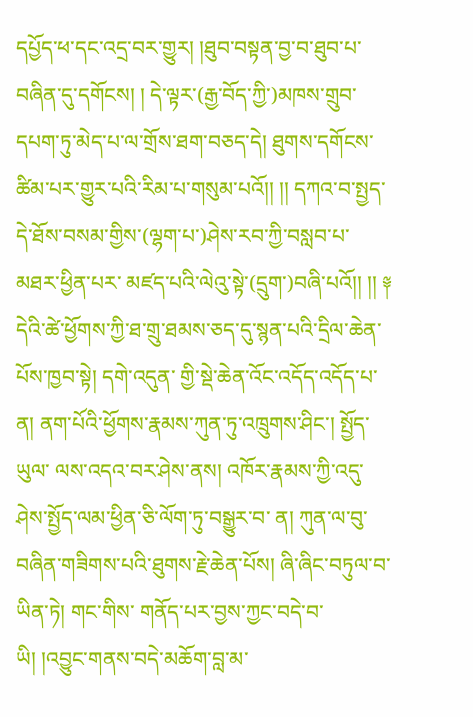དཔྱོད་ཕ་དང་འདྲ་བར་གྱུར། །ཐུབ་བསྟན་བྱ་བ་ཐུབ་པ་བཞིན་དུ་དགོངས། ། དེ་ལྟར་(རྒྱ་བོད་ཀྱི་)མཁས་གྲུབ་དཔག་ཏུ་མེད་པ་ལ་གྲོས་ཐག་བཅད་དེ། ཐུགས་དགོངས་ ཚིམ་པར་གྱུར་པའི་རིམ་པ་གསུམ་པའོ།། །། དཀའ་བ་སྤྱད་དེ་ཐོས་བསམ་གྱིས་(ལྷག་པ་)ཤེས་རབ་ཀྱི་བསླབ་པ་མཐར་ཕྱིན་པར་ མཛད་པའི་ལེའུ་སྟེ་(དྲུག་)བཞི་པའོ།། །། ༈ དེའི་ཚེ་ཕྱོགས་ཀྱི་ཐ་གྲུ་ཐམས་ཅད་དུ་སྙན་པའི་དྲིལ་ཆེན་པོས་ཁྱབ་སྟེ། དགེ་འདུན་ གྱི་སྡེ་ཆེན་འོང་འདོད་འདོད་པ་ན། ནག་པོའི་ཕྱོགས་རྣམས་ཀུན་ཏུ་འཁྲུགས་ཤིང་། སྤྱོད་ཡུལ་ ལས་འདའ་བར་ཤེས་ནས། འཁོར་རྣམས་ཀྱི་འདུ་ཤེས་སྤྱོད་ལམ་ཕྱིན་ཅི་ལོག་ཏུ་བསྒྱུར་བ་ ན། ཀུན་ལ་བུ་བཞིན་གཟིགས་པའི་ཐུགས་རྗེ་ཆེན་པོས། ཞི་ཞིང་བཏུལ་བ་ཡིན་ཏེ། གང་གིས་ གནོད་པར་བྱས་ཀྱང་བདེ་བ་ཡི། །འབྱུང་གནས་བདེ་མཆོག་བླ་མ་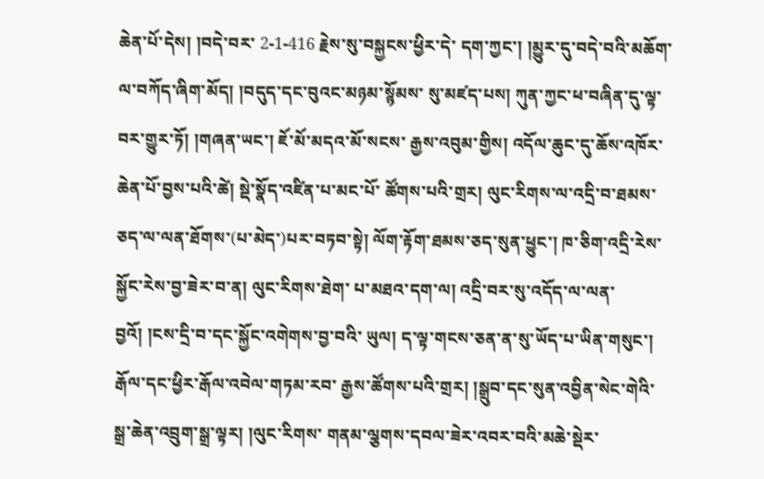ཆེན་པོ་དེས། །བདེ་བར་ 2-1-416 རྗེས་སུ་བསྐྱངས་ཕྱིར་དེ་ དག་ཀྱང་། །མྱུར་དུ་བདེ་བའི་མཆོག་ལ་བཀོད་ཞིག་མོད། །བདུད་དང་བུའང་མཉམ་སྙོམས་ སུ་མཛད་པས། ཀུན་ཀྱང་ཕ་བཞིན་དུ་ལྟ་བར་གྱུར་ཏོ། །གཞན་ཡང་། ཇོ་མོ་མདའ་མོ་སངས་ རྒྱས་འབུམ་གྱིས། འདོལ་ཆུང་དུ་ཆོས་འཁོར་ཆེན་པོ་བྱས་པའི་ཚེ། སྡེ་སྣོད་འཛིན་པ་མང་པོ་ ཚོགས་པའི་གྲར། ལུང་རིགས་ལ་འདྲི་བ་ཐམས་ཅད་ལ་ལན་ཐོགས་(པ་མེད་)པར་བཏབ་སྟེ། ལོག་རྟོག་ཐམས་ཅད་སུན་ཕྱུང་། ཁ་ཅིག་འདྲི་རེས་སྐྱོང་རེས་བྱ་ཟེར་བ་ན། ལུང་རིགས་ཐེག་ པ་མཐའ་དག་ལ། འདྲི་བར་སུ་འདོད་ལ་ལན་བྱའོ། །ངས་དྲི་བ་དང་སྐྱོང་འགེགས་བྱ་བའི་ ཡུལ། ད་ལྟ་གངས་ཅན་ན་སུ་ཡོད་པ་ཡིན་གསུང་། རྒོལ་དང་ཕྱིར་རྒོལ་འབེལ་གཏམ་རབ་ རྒྱས་ཚོགས་པའི་གྲར། །སྒྲུབ་དང་སུན་འབྱིན་སེང་གེའི་སྒྲ་ཆེན་འབྲུག་སྒྲ་ལྟར། །ལུང་རིགས་ གནམ་ལྕགས་དབལ་ཟེར་འབར་བའི་མཆེ་སྡེར་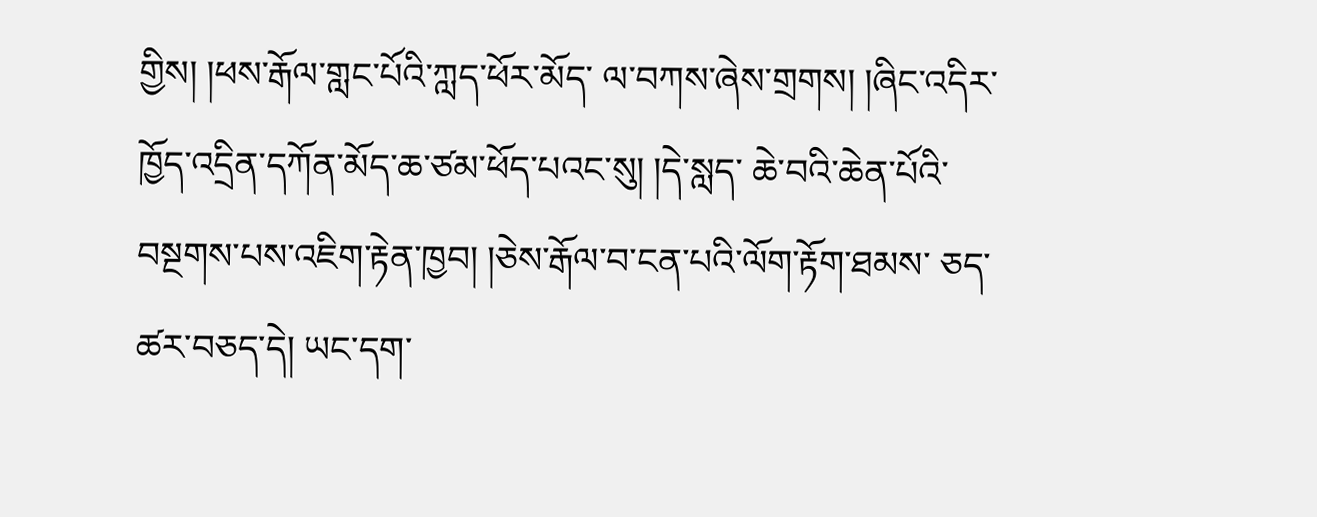གྱིས། །ཕས་རྒོལ་གླང་པོའི་ཀླད་ཕོར་མོད་ ལ་བཀས་ཞེས་གྲགས། །ཞིང་འདིར་ཁྱོད་འདྲིན་དཀོན་མོད་ཆ་ཙམ་ཕོད་པའང་སུ། །དེ་སླད་ ཆེ་བའི་ཆེན་པོའི་བསྔགས་པས་འཇིག་རྟེན་ཁྱབ། །ཅེས་རྒོལ་བ་ངན་པའི་ལོག་རྟོག་ཐམས་ ཅད་ཚར་བཅད་དེ། ཡང་དག་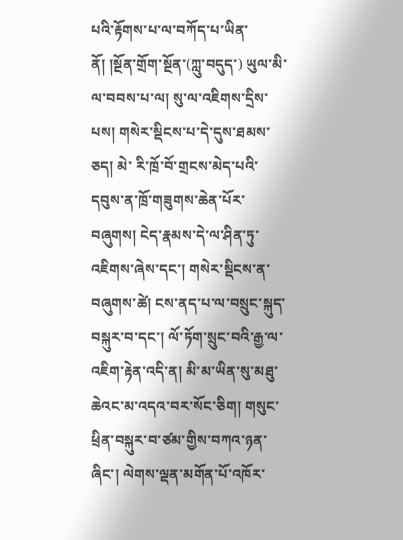པའི་རྟོགས་པ་ལ་བཀོད་པ་ཡིན་ནོ། །སྔོན་གྲོག་སྔོན་(ཀླུ་བདུད་) ཡུལ་མི་ལ་བབས་པ་ལ། སུ་ལ་འཇིགས་དྲིས་པས། གསེར་སྡིངས་པ་དེ་དུས་ཐམས་ཅད། མེ་ རི་ཁྲོ་བོ་གྲངས་མེད་པའི་དབུས་ན་ཁྲོ་གཟུགས་ཆེན་པོར་བཞུགས། ངེད་རྣམས་དེ་ལ་ཤིན་ཏུ་ འཇིགས་ཞེས་དང་། གསེར་སྡིངས་ན་བཞུགས་ཚེ། ངས་ནད་པ་ལ་བསྲུང་སྐུད་བསྐུར་བ་དང་། ལོ་ཏོག་སྲུང་བའི་རྒྱ་ལ་འཇིག་རྟེན་འདི་ན། མི་མ་ཡིན་སུ་མཐུ་ཆེའང་མ་འདའ་བར་སོང་ཅིག། གསུང་ཕྲིན་བསྐུར་བ་ཙམ་གྱིས་བཀའ་ཉན་ཞིང་། ལེགས་ལྡན་མགོན་པོ་འཁོར་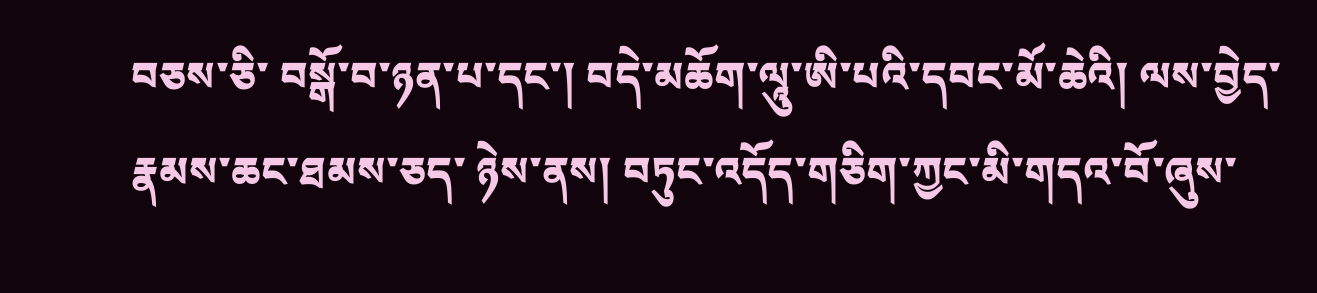བཅས་ཅི་ བསྒོ་བ་ཉན་པ་དང་། བདེ་མཆོག་ལཱུ་ཨི་པའི་དབང་མོ་ཆེའི། ལས་བྱེད་རྣམས་ཆང་ཐམས་ཅད་ ཉེས་ནས། བཏུང་འདོད་གཅིག་ཀྱང་མི་གདའ་བོ་ཞུས་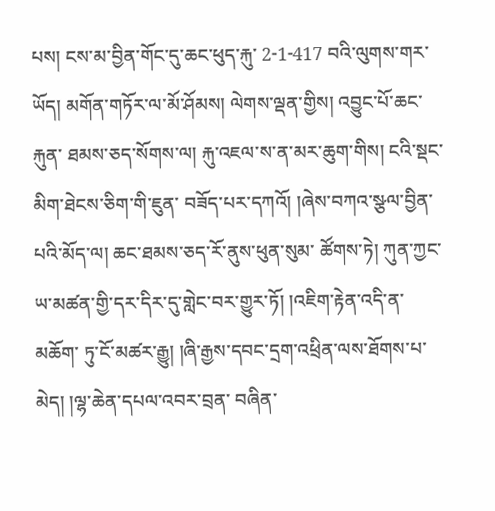པས། ངས་མ་བྱིན་གོང་དུ་ཆང་ཕུད་རྐུ་ 2-1-417 བའི་ལུགས་གར་ཡོད། མགོན་གཏོར་ལ་མོ་ཤོམས། ལེགས་ལྡན་གྱིས། འབྱུང་པོ་ཆང་རྐུན་ ཐམས་ཅད་སོགས་ལ། རྐུ་འཇལ་ས་ན་མར་ཆུག་གིས། ངའི་སྡང་མིག་ཐེངས་ཅིག་གི་ཇུན་ བཟོད་པར་དཀའོ། །ཞེས་བཀའ་སྩལ་བྱིན་པའི་མོད་ལ། ཆང་ཐམས་ཅད་རོ་ནུས་ཕུན་སུམ་ ཚོགས་ཏེ། ཀུན་ཀྱང་ཡ་མཚན་གྱི་དར་དིར་དུ་གླེང་བར་གྱུར་ཏོ། །འཇིག་རྟེན་འདི་ན་མཆོག་ ཏུ་ངོ་མཚར་རྒྱུ། །ཞི་རྒྱས་དབང་དྲག་འཕྲིན་ལས་ཐོགས་པ་མེད། །ལྷ་ཆེན་དཔལ་འབར་བྲན་ བཞིན་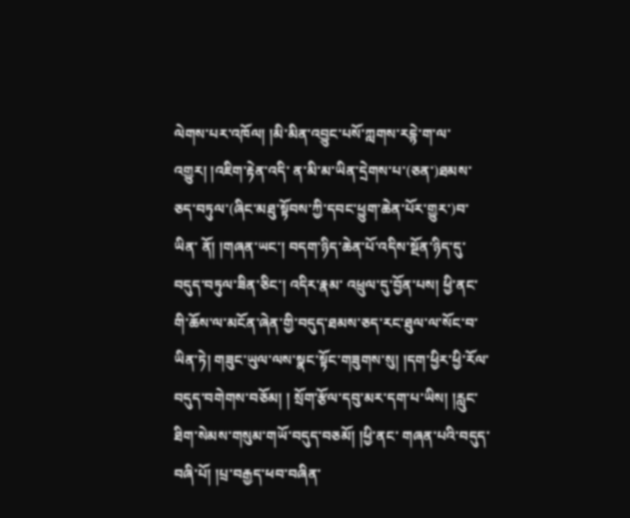ལེགས་པར་འཁོལ། །མི་མིན་འབྱུང་པསོ་ཀླགས་རདྙེ་ག་ལ་འགྱུར། །འཇིག་རྟེན་འདི་ ན་མི་མ་ཡིན་དྲེགས་པ་(ཅན་)ཐམས་ཅད་བཏུལ་(ཞིང་མཐུ་སྟོབས་ཀྱི་དབང་ཕྱུག་ཆེན་པོར་གྱུར་)བ་ཡིན་ ནོ། །གཞན་ཡང་། བདག་ཉིད་ཆེན་པོ་འདིས་སྔོན་ཉིད་དུ་བདུད་བཏུལ་ཟིན་ཅིང་། འདིར་རྣམ་ འཕྲུལ་དུ་བྱོན་པས། ཕྱི་ནང་གི་ཆོས་ལ་མངོན་ཞེན་གྱི་བདུད་ཐམས་ཅད་རང་ཐུལ་ལ་སོང་བ་ ཡིན་ཏེ། གཟུང་ཡུལ་ལས་སྣང་སྟོང་གཟུགས་སུ། །དག་ཕྱིར་ཕྱི་རོལ་བདུད་བགེགས་བཅོམ། ། སྲོག་རྩོལ་དབུ་མར་དག་པ་ཡིས། །རླུང་ཐིག་སེམས་གསུམ་གཡོ་བདུད་བཅམོ། །ཕྱི་ནང་ གཞན་པའི་བདུད་བཞི་པོ། །པྲ་བརྒྱད་ཕབ་བཞིན་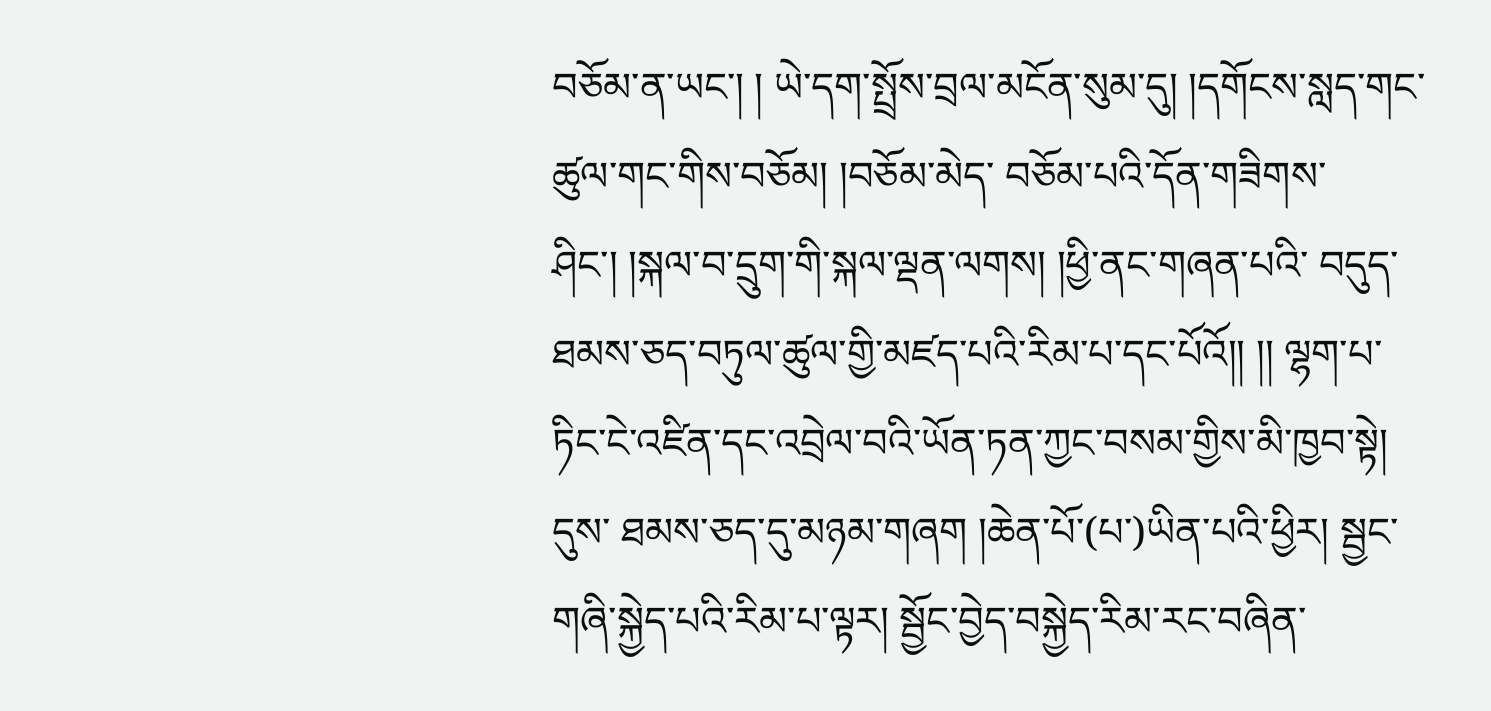བཅོམ་ན་ཡང་། ། ཡེ་དག་སྤྲོས་བྲལ་མངོན་སུམ་དུ། །དགོངས་སླད་གང་ཚུལ་གང་གིས་བཅོམ། །བཅོམ་མེད་ བཅོམ་པའི་དོན་གཟིགས་ཤིང་། །སྐལ་བ་དྲུག་གི་སྐལ་ལྡན་ལགས། །ཕྱི་ནང་གཞན་པའི་ བདུད་ཐམས་ཅད་བཏུལ་ཚུལ་གྱི་མཛད་པའི་རིམ་པ་དང་པོའོ།། །། ལྷག་པ་ཏིང་ངེ་འཛིན་དང་འབྲེལ་བའི་ཡོན་ཏན་ཀྱང་བསམ་གྱིས་མི་ཁྱབ་སྟེ། དུས་ ཐམས་ཅད་དུ་མཉམ་གཞག །ཆེན་པོ་(པ་)ཡིན་པའི་ཕྱིར། སྦྱང་གཞི་སྐྱེད་པའི་རིམ་པ་ལྟར། སྦྱོང་བྱེད་བསྐྱེད་རིམ་རང་བཞིན་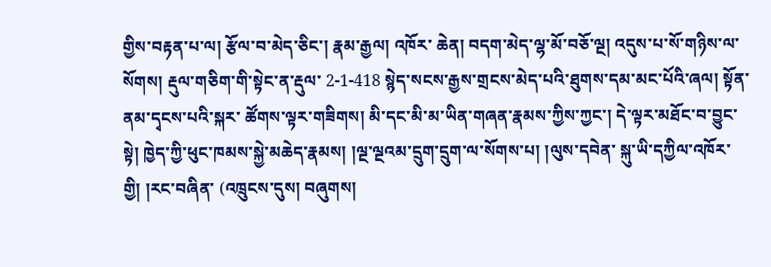གྱིས་བརྟན་པ་ལ། རྩོལ་བ་མེད་ཅིང་། རྣམ་རྒྱལ། འཁོར་ ཆེན། བདག་མེད་ལྷ་མོ་བཅོ་ལྔ། འདུས་པ་སོ་གཉིས་ལ་སོགས། རྡུལ་གཅིག་གི་སྟེང་ན་རྡུལ་ 2-1-418 སྙེད་སངས་རྒྱས་གྲངས་མེད་པའི་ཐུགས་དམ་མང་པོའི་ཞལ། སྟོན་ནམ་དྭངས་པའི་སྐར་ ཚོགས་ལྟར་གཟིགས། མི་དང་མི་མ་ཡིན་གཞན་རྣམས་ཀྱིས་ཀྱང་། དེ་ལྟར་མཐོང་བ་བྱུང་ སྟེ། ཁྱེད་ཀྱི་ཕུང་ཁམས་སྐྱེ་མཆེད་རྣམས། །ལྔ་ལྔའམ་དྲུག་དྲུག་ལ་སོགས་པ། །ལུས་དབེན་ སྐུ་ཡི་དཀྱིལ་འཁོར་གྱི། །རང་བཞིན་ (འཁྲུངས་དུས། བཞུགས།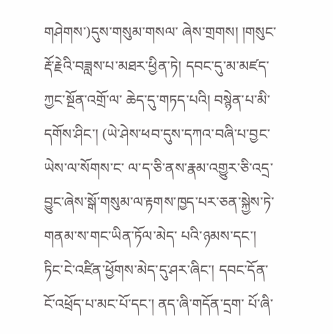གཤེགས་)དུས་གསུམ་གསལ་ ཞེས་གྲགས། །གསུང་རྡོ་རྗེའི་བཟླས་པ་མཐར་ཕྱིན་ཏེ། དབང་དུ་མ་མཛད་ཀྱང་སྔོན་འགྲོ་ལ་ ཆེད་དུ་གཏད་པའི། བསྙེན་པ་མི་དགོས་ཤིང་། (ཡེ་ཤེས་ཕབ་དུས་དཀའ་བཞི་པ་བྱང་ཡེས་ལ་སོགས་ང་ ལ་ད་ཅི་ནས་རྣམ་འགྱུར་ཅི་འདྲ་བྱུང་ཞེས་སྒོ་གསུམ་ལ་རྟགས་ཁྱད་པར་ཅན་སྐྱེས་ཏེ་གནམ་ས་གང་ཡིན་ཏོལ་མེད་ པའི་ཉམས་དང་། ཏིང་ངེ་འཛིན་ཕྱོགས་མེད་དུ་ཤར་ཞིང་། དབང་དོན་ངོ་འཕྲོད་པ་མང་པོ་དང་། ནད་ཞི་གདོན་དྲག་ པོ་ཞི་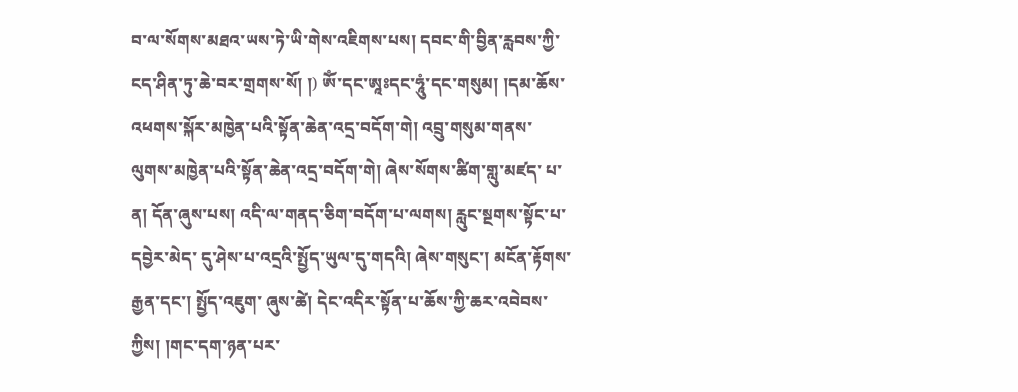བ་ལ་སོགས་མཐའ་ཡས་ཏེ་ཡི་གེས་འཇིགས་པས། དབང་གི་བྱིན་རླབས་ཀྱི་ངད་ཤིན་ཏུ་ཆེ་བར་གྲགས་སོ། །) ༀ་དང་ཨཱཿདང་ཧཱུཾ་དང་གསུམ། །དམ་ཆོས་འཕགས་སྐོར་མཁྱེན་པའི་སྟོན་ཆེན་འདྲ་བདོག་གེ། འབྲུ་གསུམ་གནས་ལུགས་མཁྱེན་པའི་སྟོན་ཆེན་འདྲ་བདོག་གེ། ཞེས་སོགས་ཚིག་གླུ་མཛད་ པ་ན། དོན་ཞུས་པས། འདི་ལ་གནད་ཅིག་བདོག་པ་ལགས། རླུང་སྔགས་སྟོང་པ་དབྱེར་མེད་ དུ་ཤེས་པ་འདྲའི་སྤྱོད་ཡུལ་དུ་གདའི། ཞེས་གསུང་། མངོན་རྟོགས་རྒྱན་དང་། སྤྱོད་འཇུག་ ཞུས་ཚེ། དེང་འདིར་སྟོན་པ་ཆོས་ཀྱི་ཆར་འབེབས་ཀྱིས། །གང་དག་ཉན་པར་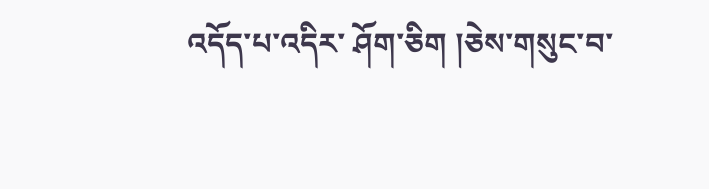འདོད་པ་འདིར་ ཤོག་ཅིག །ཅེས་གསུང་བ་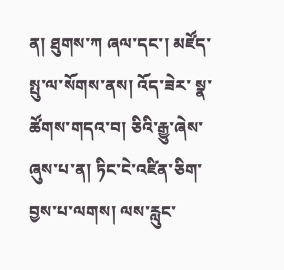ན། ཐུགས་ཀ ཞལ་དང་། མཛོད་སྤུ་ལ་སོགས་ནས། འོད་ཟེར་ སྣ་ཚོགས་གདའ་བ། ཅིའི་རྒྱུ་ཞེས་ཞུས་པ་ན། ཏིང་ངེ་འཛིན་ཅིག་བྱས་པ་ལགས། ལས་རླུང་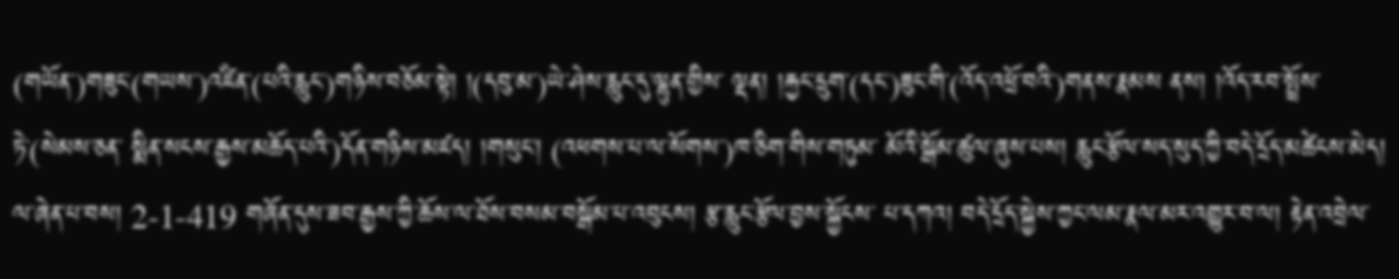(གཡོན་)གཟུང་(གཡས་)འཛིན་(པའི་རླུང་)གཉིས་བཅོམ་སྟེ། །(དབུ་མ་)ཡེ་ཤེས་རླུང་དུ་ལྷུན་གྱིས་ ལྡན། །རྐྱང་དྲུག་(དང་)ཟུང་གི་(འོད་འཕྲོ་བའི་)གནས་རྣམས ནས། །འོད་རབ་སྤྲོས་ཏེ་(སེམས་ཅན་ སྨིན་སངས་རྒྱས་མཆོད་པའི་)དོན་གཉིས་མཛད། །གསུང་། (འཕགས་པ་ལ་སོགས་)ཁ་ཅིག་གིས་གཏུམ་ མོའི་སྒོམ་ཚུལ་ཞུས་པས། རླུང་རྩོལ་སད་སུད་ཀྱི་བདེ་དྲོད་མཚེངས་མེད། ལ་ཞེན་པ་བས། 2-1-419 གཞོན་དུས་ཟབ་རྒྱས་ཀྱི་ཆོས་ལ་ཐོས་བསམ་བསྒོམ་པ་འབུངས། རྩ་རླུང་རྩོལ་བྱས་སྐྱོངས་ པ་དཀའ། བདེ་དྲོད་སྐྱེས་ཀྱང་ལམ་རྣལ་མར་འགྱུར་བ་ལ། རྟེན་འབྲེལ་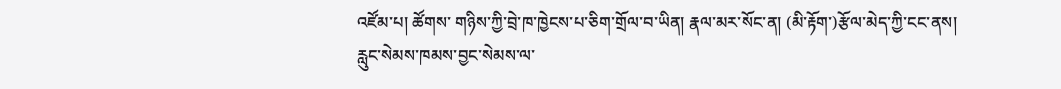འཛོམ་པ། ཚོགས་ གཉིས་ཀྱི་བྲེ་ཁ་ཁྱེངས་པ་ཅིག་གྲོལ་བ་ཡིན། རྣལ་མར་སོང་ན། (མི་རྟོག་)རྩོལ་མེད་ཀྱི་ངང་ནས། རླུང་སེམས་ཁམས་བྱང་སེམས་ལ་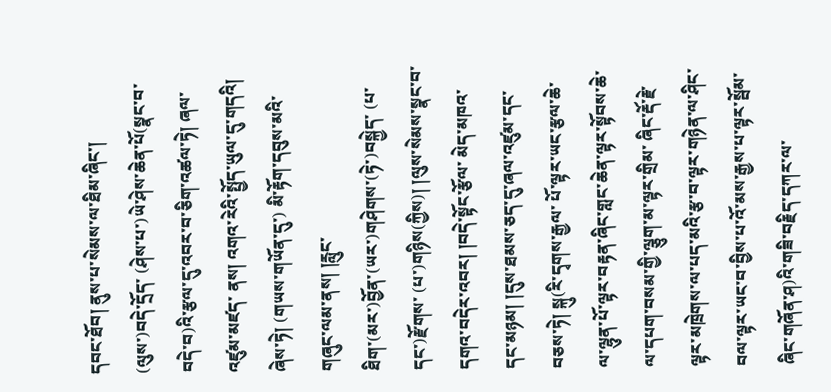དབང་ཐོབ། ནུས་པ་སེམས་ལ་ཐིམ་ཞིང་། (ལུས་)བདེ་དྲོད་ (ཤེས་པ་)ཡེ་ཤེས་ཆེན་པོ(སྣང་བ་བདེ་བ)འི་རྩལ་དུ་འབར་བ་ཅིག་འཚལ་ཏེ། ཞལ་འཛུམ་མཛད་ ནས། འགའ་རེའི་སྤྱོད་ཡུལ་དུ་གདའི། ཞེས་ཏེ། (གཡས་གཡོན་དུ་) མི་རྟོག་དབུས་མའི་གཞུང་ལམ་ནས། །རླུང་ཐིག་(མར་)བྱོན་(ཡར་)གཤེགས་(ཏེ་)བསྐྱེད་ (པ་དང་)རྫོགས་ (པ་)གཉིས(ཀྱིས)། །ལུས་སེམས་སྣང་བ་དགའ་བདེར་འབར། །བདེ་སྟོང་རྩོལ་ མེད་མཁའ་དང་མཉམ། །དུས་ཐམས་ཅད་དུ་ཞལ་འཛུམ་དང་བཅས་ཏེ། སྐུ(རི་དྭགས་རྒྱལ་ པོ་ལྟར་ཡང་རྩལ་ཆེ་ལ་ལྷུན་པོ་ལྟར་བརྟན་ཞིང་གླང་ཆེན་ལྟར་སྟོབས་ཆེ་ལ་དཔག་བསམ་གྱི་ལྕུག་མ་ལྟར་གྲིམ་ ཞིང་རྡོ་རྗེ་ལྟར་མཁྲེགས་ལ་པད་མའི་རྩ་བ་ལྟར་གཉེན་ལ་ཤིང་བལ་ལྟར་ཡང་བ་བྱིས་པ་འོ་མས་རྒྱས་པ་ལྟར་སྦོམ་ ཞིང་གཞོན་ཤ)འི་གཟི་བརྗིད་དཀར་ལ་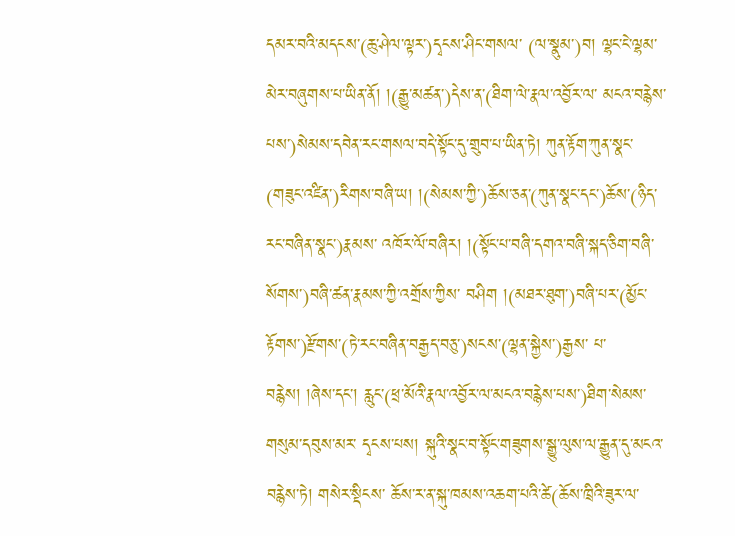དམར་བའི་མདངས་(ཆུ་ཤེལ་ལྟར་)དྭངས་ཤིང་གསལ་ (ལ་སྣུམ་)བ། ལྷང་ངེ་ལྷམ་མེར་བཞུགས་པ་ཡིན་ནོ། །(རྒྱུ་མཚན་)དེས་ན་(ཐིག་ལེ་རྣལ་འབྱོར་ལ་ མངའ་བརྙེས་པས་)སེམས་དབེན་རང་གསལ་བདེ་སྟོང་དུ་གྲུབ་པ་ཡིན་ཏེ། ཀུན་རྟོག་ཀུན་སྣང་ (གཟུང་འཛིན་)རིགས་བཞི་ཡ། །(སེམས་ཀྱི་)ཆོས་ཅན་(ཀུན་སྣང་དང་)ཆོས་(ཉིད་རང་བཞིན་སྣང་)རྣམས་ འཁོར་ལོ་བཞིར། །(སྟོང་པ་བཞི་དགའ་བཞི་སྐད་ཅིག་བཞི་སོགས་)བཞི་ཚན་རྣམས་ཀྱི་འགྲོས་ཀྱིས་ བཤིག །(མཐར་ཐུག་)བཞི་པར་(མྱོང་རྟོགས་)རྫོགས་(ཏེ་རང་བཞིན་བརྒྱད་བཅུ་)སངས་(ལྷན་སྐྱེས་)རྒྱས་ པ་བརྙེས། །ཞེས་དང་། རླུང་(ཕྲ་མོའི་རྣལ་འབྱོར་ལ་མངའ་བརྙེས་པས་)ཐིག་སེམས་གསུམ་དབུས་མར་ དྭངས་པས། སྐུའི་སྣང་བ་སྟོང་གཟུགས་སྒྱུ་ལུས་ལ་རྒྱུན་དུ་མངའ་བརྙེས་ཏེ། གསེར་སྡིངས་ ཆོས་ར་ན་སྐུ་ཁམས་འཆག་པའི་ཚེ(ཆོས་ཁྲིའི་ཟུར་ལ་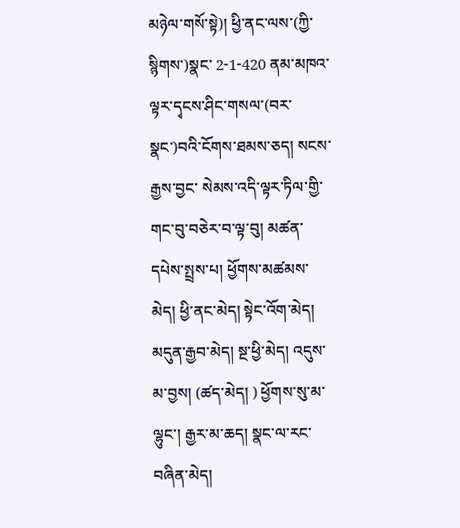མཉེལ་གསོ་སྟེ)། ཕྱི་ནང་ལས་(ཀྱི་སྙིགས་)སྣང་ 2-1-420 ནམ་མཁའ་ལྟར་དྭངས་ཤིང་གསལ་(བར་སྣང་)བའི་ངོགས་ཐམས་ཅད། སངས་རྒྱས་བྱང་ སེམས་འདི་ལྟར་ཏིལ་གྱི་གང་བུ་བཅེར་བ་ལྟ་བུ། མཚན་དཔེས་སྤྲས་པ། ཕྱོགས་མཚམས་ མེད། ཕྱི་ནང་མེད། སྟེང་འོག་མེད། མདུན་རྒྱབ་མེད། སྔ་ཕྱི་མེད། འདུས་མ་བྱས། (ཚད་མེད། ) ཕྱོགས་སུ་མ་ལྷུང་། རྒྱར་མ་ཆད། སྣང་ལ་རང་བཞིན་མེད།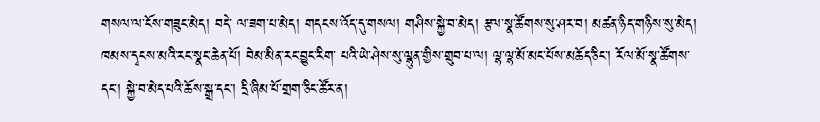གསལ་ལ་ངོས་གཟུང་མེད། བདེ་ ལ་ཟག་པ་མེད། གདངས་འོད་དུ་གསལ། གཤིས་སྐྱེ་བ་མེད། རྩལ་སྣ་ཚོགས་སུ་ཤར་བ། མཚན་ཉིད་གཉིས་སུ་མེད། ཁམས་དྭངས་མའི་རང་སྣང་ཆེན་པོ། བེམ་མིན་རང་བྱུང་རིག་ པའི་ཡེ་ཤེས་སུ་ལྷུན་གྱིས་གྲུབ་པ་ལ། ལྷ་ལྷ་མོ་མང་པོས་མཆོད་ཅིང་། རོལ་མོ་སྣ་ཚོགས་ དང་། སྐྱེ་བ་མེད་པའི་ཆོས་སྒྲ་དང་། དྲི་ཞིམ་པོ་གྲག་ཅིང་ཚོར་ན།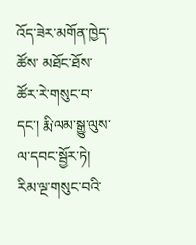འོད་ཟེར་མགོན་ཁྱེད་ཚོས་ མཐོང་ཐོས་ཚོར་རེ་གསུང་བ་དང་། རྨི་ལམ་སྒྱུ་ལུས་ལ་དབང་སྦྱོར་ཏེ། རིམ་ལྔ་གསུང་བའི་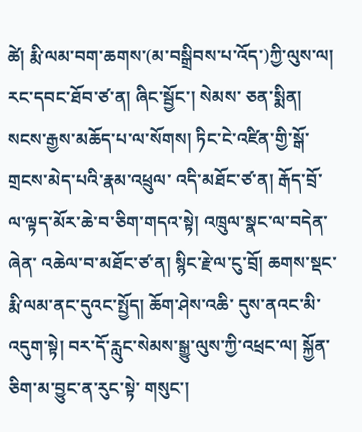ཚེ། རྨི་ལམ་བག་ཆགས་(མ་བསྒྲིབས་པ་འོད་)ཀྱི་ལུས་ལ། རང་དབང་ཐོབ་ཙ་ན། ཞིང་སྦྱོང་། སེམས་ ཅན་སྨིན། སངས་རྒྱས་མཆོད་པ་ལ་སོགས། ཏིང་ངེ་འཛིན་གྱི་སྒོ་གྲངས་མེད་པའི་རྣམ་འཕྲུལ་ འདི་མཐོང་ཙ་ན། རྒོད་བྲོ་ལ་ལྟད་མོར་ཆེ་བ་ཅིག་གདའ་སྟེ། འཁྲུལ་སྣང་ལ་བདེན་ཞེན་ འཆེལ་བ་མཐོང་ཙ་ན། སྙིང་རྗེ་ལ་ངུ་བྲོ། ཆགས་སྡང་རྨི་ལམ་ནང་དུའང་སྤྱོད། ཆོག་ཤེས་འཆི་ དུས་ནའང་མི་འདུག་སྟེ། བར་དོ་རླུང་སེམས་སྒྱུ་ལུས་ཀྱི་འཕྲང་ལ། སྐྱོན་ཅིག་མ་བྱུང་ན་རུང་སྟེ་ གསུང་།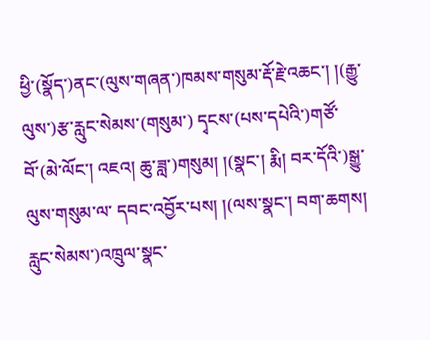ཕྱི་(སྣོད་)ནང་(ལུས་གཞན་)ཁམས་གསུམ་རྡོ་རྗེ་འཆང་། །(རྒྱུ་ལུས་)རྩ་རླུང་སེམས་(གསུམ་) དྭངས་(པས་དཔེའི་)གཙོ་བོ་(མེ་ལོང་། འཇའ། ཆུ་ཟླ་)གསུམ། །(སྣང་། རྨི། བར་དོའི་)སྒྱུ་ལུས་གསུམ་ལ་ དབང་འབྱོར་པས། །(ལས་སྣང་། བག་ཆགས། རླུང་སེམས་)འཁྲུལ་སྣང་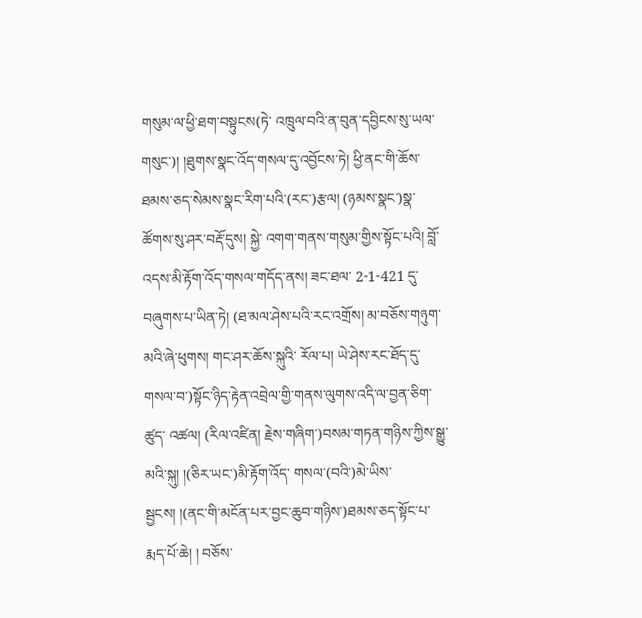གསུམ་ལ་ཕྱི་ཐག་བསྟུངས(ཏེ་ འཁྲུལ་བའི་ན་བུན་དབྱིངས་སུ་ཡལ་གསུང་)། །ཐུགས་སྣང་འོད་གསལ་དུ་འབྱོངས་ཏེ། ཕྱི་ནང་གི་ཆོས་ ཐམས་ཅད་སེམས་སྣང་རིག་པའི་(རང་)རྩལ། (ཉམས་སྣང་)སྣ་ཚོགས་སུ་ཤར་བརྡོ་དུས། སྐྱེ་ འགག་གནས་གསུམ་གྱིས་སྟོང་པའི། བློ་འདས་མི་རྟོག་འོད་གསལ་གདོད་ནས། ཟང་ཐལ་ 2-1-421 དུ་བཞུགས་པ་ཡིན་ཏེ། (ཐ་མལ་ཤེས་པའི་རང་འགྲོས། མ་བཅོས་གཉུག་མའི་ཞེ་ཕུགས། གང་ཤར་ཆོས་སྐུའི་ རོལ་པ། ཡེ་ཤེས་རང་ཐོད་དུ་གསལ་བ་)སྟོང་ཉིད་རྟེན་འབྲེལ་གྱི་གནས་ལུགས་འདི་ལ་བྱན་ཅིག་ཚུད་ འཚལ། (རིལ་འཛིན། རྗེས་གཞིག་)བསམ་གཏན་གཉིས་ཀྱིས་སྒྱུ་མའི་སྐུ། །(ཅིར་ཡང་)མི་རྟོག་འོད་ གསལ་(བའི་)མེ་ཡིས་སྦྱངས། །(ནང་གི་མངོན་པར་བྱང་ཆུབ་གཉིས་)ཐམས་ཅད་སྟོང་པ་རྨད་པོ་ཆེ། ། བཅོས་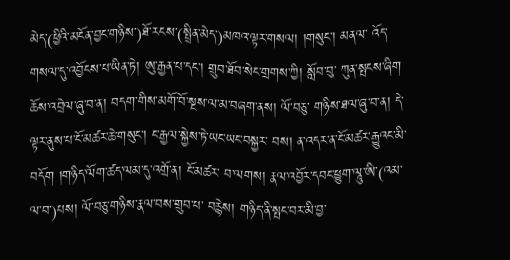མེད་(ཕྱིའི་མངོན་བྱང་གཉིས་)ཐོ་རངས་(སྤྲིན་མེད་)མཁའ་ལྟར་གསལ། །གསུང་། མནལ་ འོད་གསལ་དུ་འབྱོངས་པ་ཡིན་ཏེ། ཨུ་རྒྱན་པ་དང་། གྲུབ་ཐོབ་སེང་གྲགས་ཀྱི། སློབ་བུ་ ཀུན་སྤངས་ཞིག ཆོས་འབྲེལ་ཞུ་བ་ན། བདག་གིས་མགོ་བོ་སྔས་ལ་མ་བཞག་ནས། ལོ་བཅུ་ གཉིས་ཐལ་ཞུ་བ་ན། དེ་ལྟར་ནུས་པ་ངོ་མཚར་ཆེ་གསུང་། ང་རྒྱལ་སྐྱེས་ཏེ་ཡང་ཡང་བསྐྱར་ བས། ན་འདར་ན་ངོ་མཚར་རྒྱུའང་མི་བདོག །གཉིད་ལོག་ཚད་ལམ་དུ་འགྲོ་ན། ངོ་མཚར་ བ་ལགས། རྣལ་འབྱོར་དབང་ཕྱུག་ལཱུ་ཨི་(འམ་ལ་བ་)པས། ལོ་བཅུ་གཉིས་རྣལ་བས་གྲུབ་པ་ བརྙེས། གཉིད་ནི་སྤང་བར་མི་བྱ་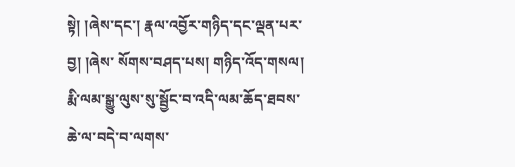སྟེ། །ཞེས་དང་། རྣལ་འབྱོར་གཉིད་དང་ལྡན་པར་བྱ། །ཞེས་ སོགས་བཤད་པས། གཉིད་འོད་གསལ། རྨི་ལམ་སྒྱུ་ལུས་སུ་སྦྱོང་བ་འདི་ལམ་ཆོད་ཐབས་ ཆེ་ལ་བདེ་བ་ལགས་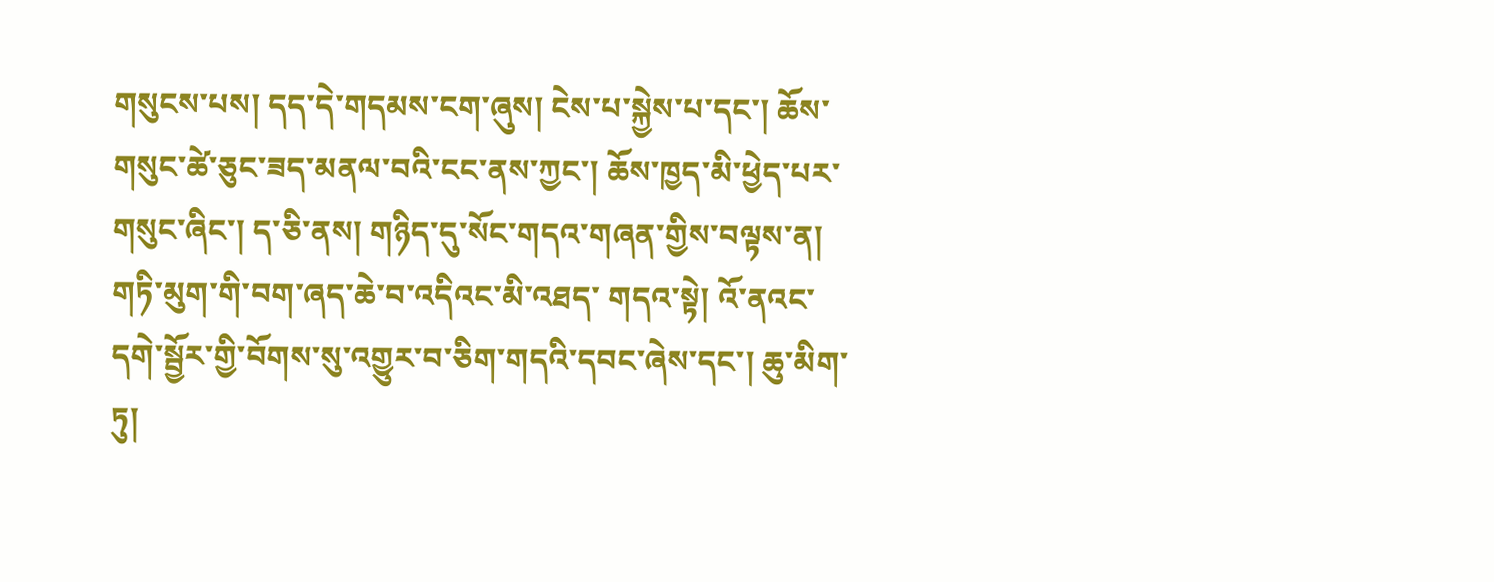གསུངས་པས། དད་དེ་གདམས་ངག་ཞུས། ངེས་པ་སྐྱེས་པ་དང་། ཆོས་ གསུང་ཚེ་ཅུང་ཟད་མནལ་བའི་ངང་ནས་ཀྱང་། ཆོས་ཁྱད་མི་ཕྱེད་པར་གསུང་ཞིང་། ད་ཅི་ནས། གཉིད་དུ་སོང་གདའ་གཞན་གྱིས་བལྟས་ན། གཏི་མུག་གི་བག་ཞད་ཆེ་བ་འདིའང་མི་འཐད་ གདའ་སྟེ། འོ་ནའང་དགེ་སྦྱོར་གྱི་བོགས་སུ་འགྱུར་བ་ཅིག་གདའི་དབང་ཞེས་དང་། ཆུ་མིག་ཏུ།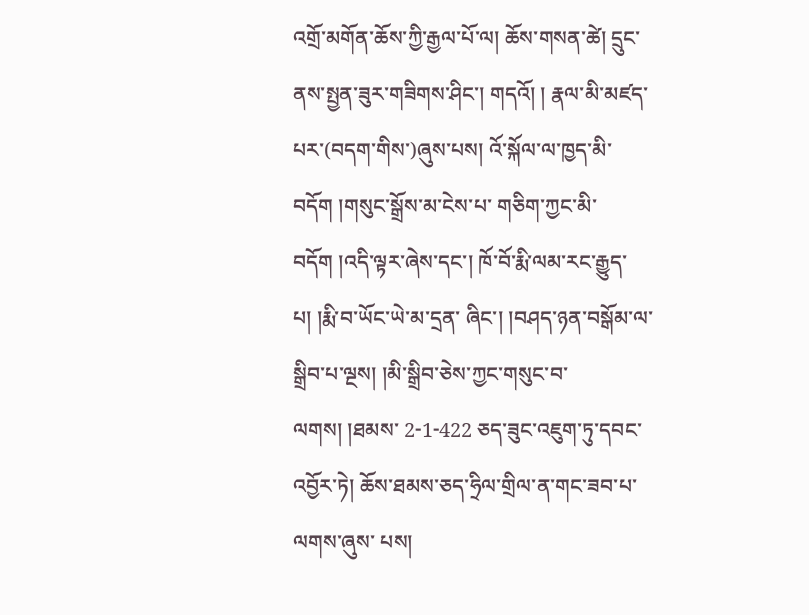འགྲོ་མགོན་ཆོས་ཀྱི་རྒྱལ་པོ་ལ། ཆོས་གསན་ཚེ། དྲུང་ནས་སྤྱན་ཟུར་གཟིགས་ཤིང་། གདའོ། ། རྣལ་མི་མཛད་པར་(བདག་གིས་)ཞུས་པས། འོ་སྐོལ་ལ་ཁྱད་མི་བདོག །གསུང་སྒྲོས་མ་ངེས་པ་ གཅིག་ཀྱང་མི་བདོག །འདི་ལྟར་ཞེས་དང་། ཁོ་བོ་རྨི་ལམ་རང་རྒྱུད་པ། །རྨི་བ་ཡོང་ཡེ་མ་དྲན་ ཞིང་། །བཤད་ཉན་བསྒོམ་ལ་སྒྲིབ་པ་ལྔས། །མི་སྒྲིབ་ཅེས་ཀྱང་གསུང་བ་ལགས། །ཐམས་ 2-1-422 ཅད་ཟུང་འཇུག་ཏུ་དབང་འབྱོར་ཏེ། ཆོས་ཐམས་ཅད་ཧྲིལ་གྲིལ་ན་གང་ཟབ་པ་ལགས་ཞུས་ པས།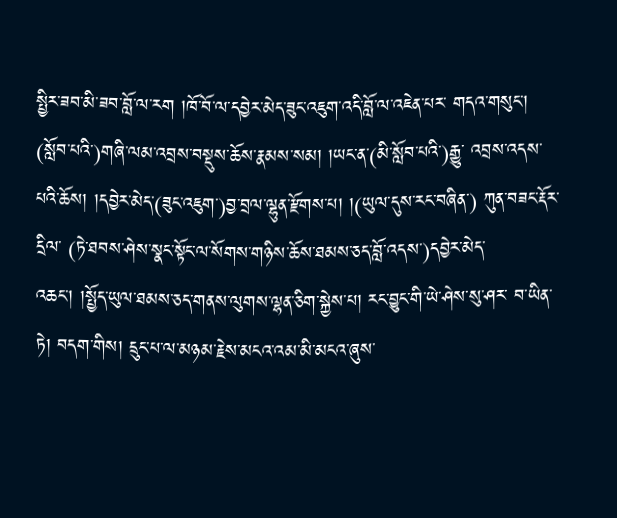སྤྱིར་ཟབ་མི་ཟབ་བློ་ལ་རག །ཁོ་བོ་ལ་དབྱེར་མེད་ཟུང་འཇུག་འདི་བློ་ལ་འཇེན་པར་ གདའ་གསུང་། (སློབ་པའི་)གཞི་ལམ་འབྲས་བསྡུས་ཆོས་རྣམས་སམ། །ཡང་ན་(མི་སློབ་པའི་)རྒྱུ་ འབྲས་འདས་པའི་ཆོས། །དབྱེར་མེད་(ཟུང་འཇུག་)བྱ་བྲལ་ལྷུན་རྫོགས་པ། །(ཡུལ་དུས་རང་བཞིན་) ཀུན་བཟང་རྡོར་དྲིལ་ (ཏེ་ཐབས་ཤེས་སྣང་སྟོང་ལ་སོགས་གཉིས་ཆོས་ཐམས་ཅད་བློ་འདས་)དབྱེར་མེད་ འཆང་། །སྤྱོད་ཡུལ་ཐམས་ཅད་གནས་ལུགས་ལྷན་ཅིག་སྐྱེས་པ། རང་བྱུང་གི་ཡེ་ཤེས་སུ་ཤར་ བ་ཡིན་ཏེ། བདག་གིས། དྲུང་པ་ལ་མཉམ་རྗེས་མངའ་འམ་མི་མངའ་ཞུས་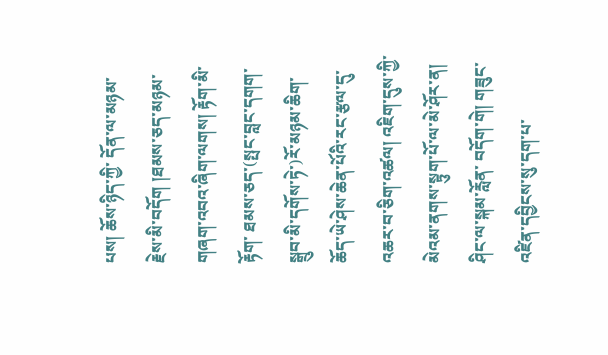པས། ཆོས་ཉིད་ཀྱི་ དོན་ལ་མཉམ་རྗེས་མི་བདོག །ཐམས་ཅད་མཉམ་གཞག་འབའ་ཞིག་ལགས། རྟོག་མི་རྟོག་ ཐམས་ཅད་(སྤང་བླང་དགག་སྒྲུབ་མི་དགོས་ཏེ་)རོ་མཉམ་ཆིག་ཆོད་ཡེ་ཤེས་ཆེན་པོའི་རང་རྩལ་དུ་ འཆར་བ་ཅིག་འཚལ། འཇིག་དུས་ཀྱི་མེའམ་ནགས་སྟུག་པོ་ལ་མེ་ཤོར་ན། ཤིང་ལ་སྐམ་རློན་ བདོག་གེ། གཟུང་འཛིན་དབྱིངས་སུ་དག་པ་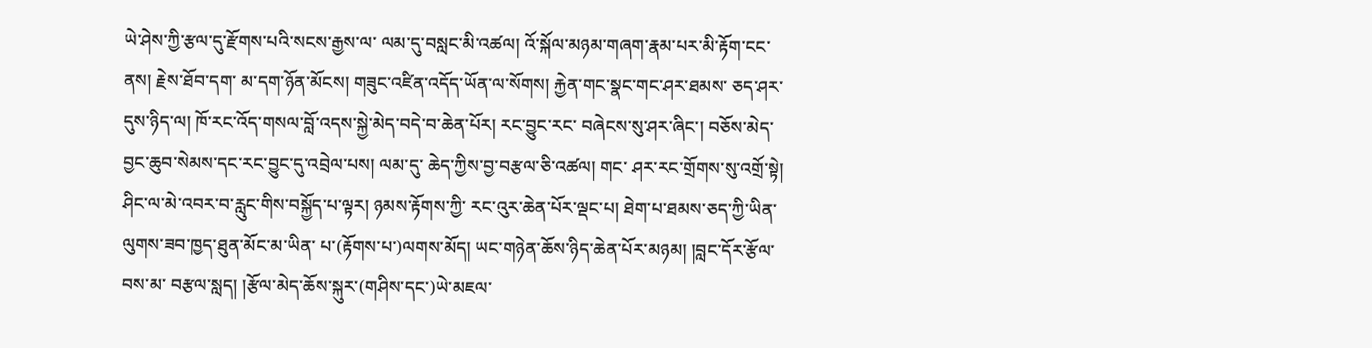ཡེ་ཤེས་ཀྱི་རྩལ་དུ་རྫོགས་པའི་སངས་རྒྱས་ལ་ ལམ་དུ་བསླང་མི་འཚལ། འོ་སྐོལ་མཉམ་གཞག་རྣམ་པར་མི་རྟོག་ངང་ནས། རྗེས་ཐོབ་དག་ མ་དག་ཉོན་མོངས། གཟུང་འཛིན་འདོད་ཡོན་ལ་སོགས། རྐྱེན་གང་སྣང་གང་ཤར་ཐམས་ ཅད་ཤར་དུས་ཉིད་ལ། ཁོ་རང་འོད་གསལ་བློ་འདས་སྐྱེ་མེད་བདེ་བ་ཆེན་པོར། རང་བྱུང་རང་ བཞེངས་སུ་ཤར་ཞིང་། བཅོས་མེད་བྱང་ཆུབ་སེམས་དང་རང་བྱུང་དུ་འབྲེལ་པས། ལམ་དུ་ ཆེད་ཀྱིས་བྱ་བརྩལ་ཅི་འཚལ། གང་ ཤར་རང་གྲོགས་སུ་འགྲོ་སྟེ། ཤིང་ལ་མེ་འབར་བ་རླུང་གིས་བསྐྱོད་པ་ལྟར། ཉམས་རྟོགས་ཀྱི་ རང་འུར་ཆེན་པོར་ལྡང་པ། ཐེག་པ་ཐམས་ཅད་ཀྱི་ཡིན་ལུགས་ཟབ་ཁྱད་ཐུན་མོང་མ་ཡིན་ པ་(རྟོགས་པ་)ལགས་མོད། ཡང་གཉེན་ཆོས་ཉིད་ཆེན་པོར་མཉམ། །བླང་དོར་རྩོལ་བས་མ་ བརྩལ་སླད། །རྩོལ་མེད་ཆོས་སྐུར་(གཤིས་དང་)ཡེ་མཇལ་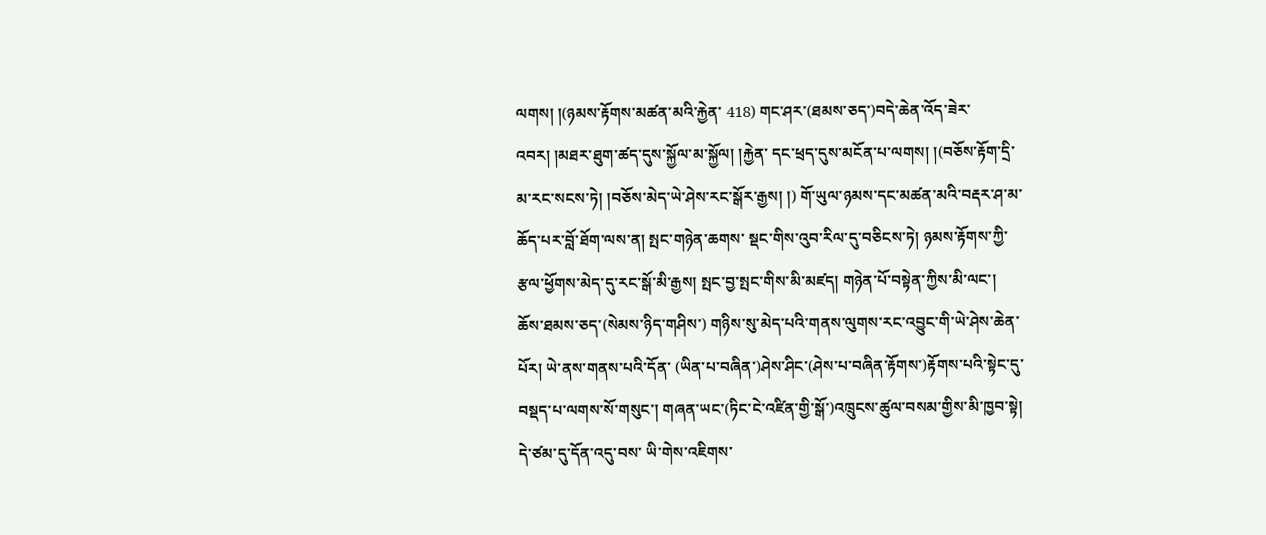ལགས། །(ཉམས་རྟོགས་མཚན་མའི་རྐྱེན་ 418) གང་ཤར་(ཐམས་ཅད་)བདེ་ཆེན་འོད་ཟེར་འབར། །མཐར་ཐུག་ཚད་དུས་སྐྱོལ་མ་སྐྱོལ། །རྐྱེན་ དང་ཕྲད་དུས་མངོན་པ་ལགས། །(བཅོས་རྟོག་དྲི་མ་རང་སངས་ཏེ། །བཅོས་མེད་ཡེ་ཤེས་རང་སྒོར་རྒྱས། །) གོ་ཡུལ་ཉམས་དང་མཚན་མའི་བརྡར་ཤ་མ་ཆོད་པར་བློ་ཐོག་ལས་ན། སྤང་གཉེན་ཆགས་ སྡང་གིས་འུབ་རིལ་དུ་བཅིངས་ཏེ། ཉམས་རྟོགས་ཀྱི་རྩལ་ཕྱོགས་མེད་དུ་རང་སྒོ་མི་རྒྱས། སྤང་བྱ་སྤང་གིས་མི་མཛད། གཉེན་པོ་བསྟེན་ཀྱིས་མི་ལང་། ཆོས་ཐམས་ཅད་(སེམས་ཉིད་གཤིས་) གཉིས་སུ་མེད་པའི་གནས་ལུགས་རང་འབྱུང་གི་ཡེ་ཤེས་ཆེན་པོར། ཡེ་ནས་གནས་པའི་དོན་ (ཡིན་པ་བཞིན་)ཤེས་ཤིང་(ཤེས་པ་བཞིན་རྟོགས་)རྟོགས་པའི་སྟེང་དུ་བསྡད་པ་ལགས་སོ་གསུང་། གཞན་ཡང་(ཏིང་ངེ་འཛིན་གྱི་སྒོ་)འཁྲུངས་ཚུལ་བསམ་གྱིས་མི་ཁྱབ་སྟེ། དེ་ཙམ་དུ་དོན་འདུ་བས་ ཡི་གེས་འཇིགས་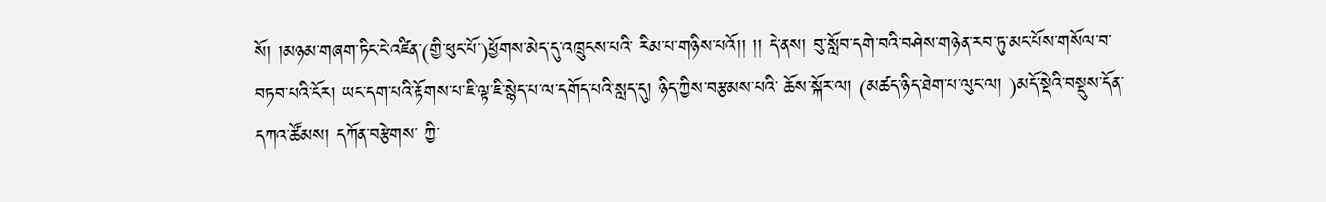སོ། །མཉམ་གཞག་ཏིང་ངེ་འཛིན་(གྱི་ཕུང་པོ་)ཕྱོགས་མེད་དུ་འཁྲུངས་པའི་ རིམ་པ་གཉིས་པའོ།། །། དེ་ནས། བུ་སློབ་དགེ་བའི་བཤེས་གཉེན་རབ་ཏུ་མང་པོས་གསོལ་བ་བཏབ་པའི་ངོར། ཡང་དག་པའི་རྟོགས་པ་ཇི་ལྟ་ཇི་སྙེད་པ་ལ་དགོད་པའི་སླད་དུ། ཉིད་ཀྱིས་བརྩམས་པའི་ ཆོས་སྐོར་ལ། (མཚད་ཉིད་ཐེག་པ་ལུང་ལ། )མདོ་སྡེའི་བསྡུས་དོན་དཀའ་ཚོམས། དཀོན་བརྩེགས་ ཀྱི་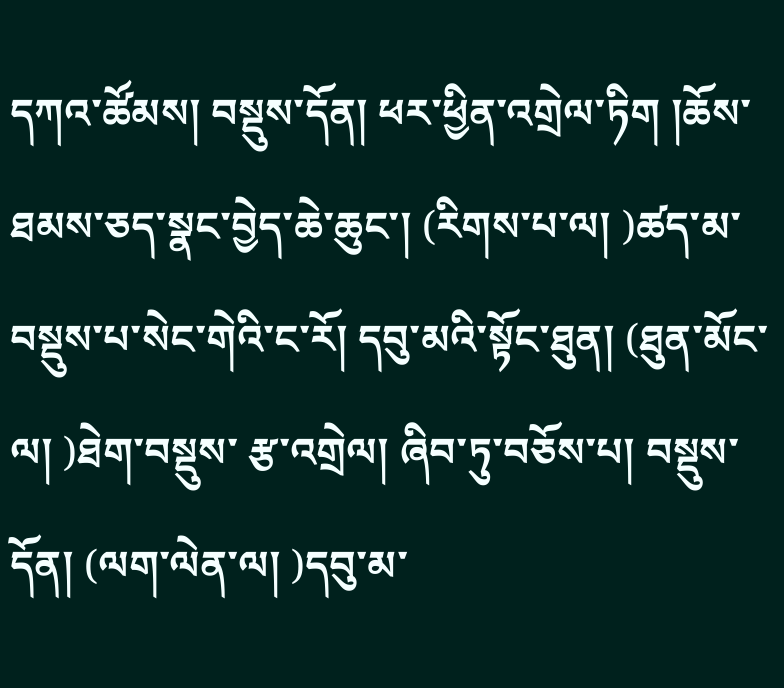དཀའ་ཚོམས། བསྡུས་དོན། ཕར་ཕྱིན་འགྲེལ་ཏིག །ཆོས་ཐམས་ཅད་སྣང་བྱེད་ཆེ་ཆུང་། (རིགས་པ་ལ། )ཚད་མ་བསྡུས་པ་སེང་གེའི་ང་རོ། དབུ་མའི་སྟོང་ཐུན། (ཐུན་མོང་ལ། )ཐེག་བསྡུས་ རྩ་འགྲེལ། ཞིབ་ཏུ་བཅོས་པ། བསྡུས་དོན། (ལག་ལེན་ལ། )དབུ་མ་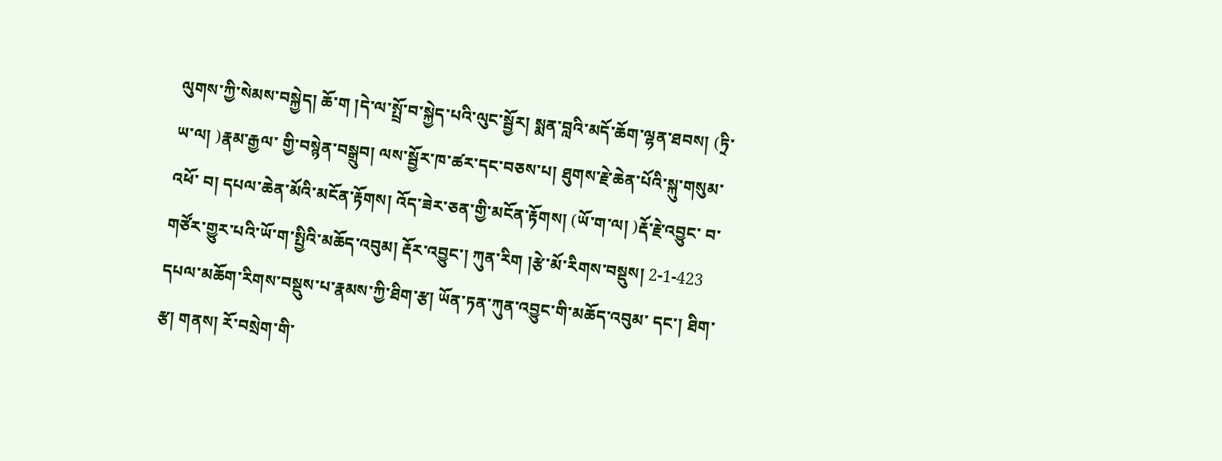ལུགས་ཀྱི་སེམས་བསྐྱེད། ཆོ་ག །དེ་ལ་སྤྲོ་བ་སྐྱེད་པའི་ལུང་སྦྱོར། སྨན་བླའི་མདོ་ཆོག་ལྷན་ཐབས། (ཏྲི་ཡ་ལ། )རྣམ་རྒྱལ་ གྱི་བསྙེན་བསྒྲུབ། ལས་སྦྱོར་ཁ་ཚར་དང་བཅས་པ། ཐུགས་རྗེ་ཆེན་པོའི་སྐུ་གསུམ་འཕོ་ བ། དཔལ་ཆེན་མོའི་མངོན་རྟོགས། འོད་ཟེར་ཅན་གྱི་མངོན་རྟོགས། (ཡོ་ག་ལ། )རྡོ་རྗེ་འབྱུང་ བ་གཙོར་གྱུར་པའི་ཡོ་ག་སྤྱིའི་མཆོད་འབུམ། རྡོར་འབྱུང་། ཀུན་རིག །རྩེ་མོ་རིགས་བསྡུས། 2-1-423 དཔལ་མཆོག་རིགས་བསྡུས་པ་རྣམས་ཀྱི་ཐིག་རྩ། ཡོན་ཏན་ཀུན་འབྱུང་གི་མཆོད་འབུམ་ དང་། ཐིག་རྩ། གནས། རོ་བསྲེག་གི་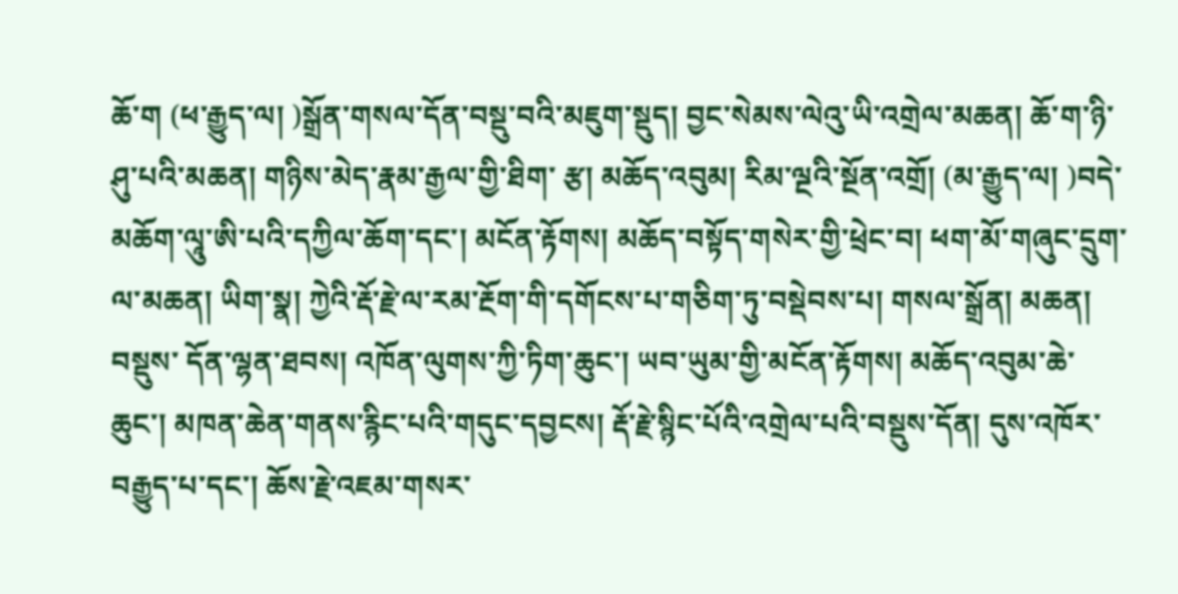ཆོ་ག (ཕ་རྒྱུད་ལ། )སྒྲོན་གསལ་དོན་བསྡུ་བའི་མཇུག་སྡུད། བྱང་སེམས་ལེའུ་ཡི་འགྲེལ་མཆན། ཆོ་ག་ཉི་ཤུ་པའི་མཆན། གཉིས་མེད་རྣམ་རྒྱལ་གྱི་ཐིག་ རྩ། མཆོད་འབུམ། རིམ་ལྔའི་སྔོན་འགྲོ། (མ་རྒྱུད་ལ། )བདེ་མཆོག་ལཱུ་ཨི་པའི་དཀྱིལ་ཆོག་དང་། མངོན་རྟོགས། མཆོད་བསྟོད་གསེར་གྱི་ཕྲེང་བ། ཕག་མོ་གཞུང་དྲུག་ལ་མཆན། ཡིག་སྣ། ཀྱེའི་རྡོ་རྗེ་ལ་རམ་རྔོག་གི་དགོངས་པ་གཅིག་ཏུ་བསྡེབས་པ། གསལ་སྒྲོན། མཆན། བསྡུས་ དོན་ལྷན་ཐབས། འཁོན་ལུགས་ཀྱི་ཏིག་ཆུང་། ཡབ་ཡུམ་གྱི་མངོན་རྟོགས། མཆོད་འབུམ་ཆེ་ ཆུང་། མཁན་ཆེན་གནས་རྙིང་པའི་གདུང་དབྱངས། རྡོ་རྗེ་སྙིང་པོའི་འགྲེལ་པའི་བསྡུས་དོན། དུས་འཁོར་བརྒྱུད་པ་དང་། ཆོས་རྗེ་འཇམ་གསར་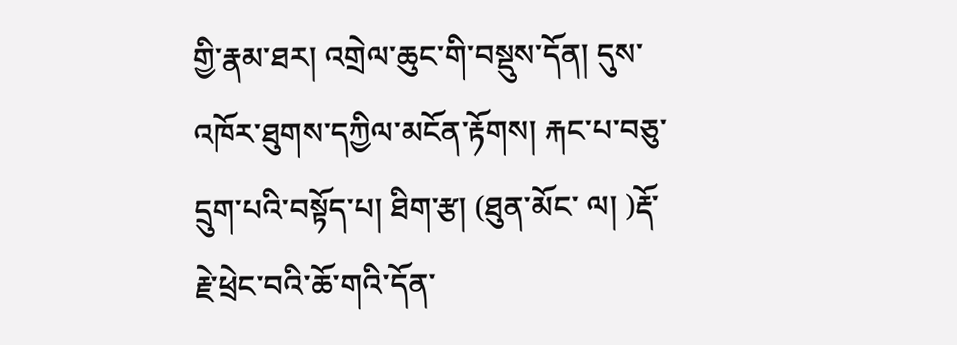གྱི་རྣམ་ཐར། འགྲེལ་ཆུང་གི་བསྡུས་དོན། དུས་འཁོར་ཐུགས་དཀྱིལ་མངོན་རྟོགས། རྐང་པ་བཅུ་དྲུག་པའི་བསྟོད་པ། ཐིག་རྩ། (ཐུན་མོང་ ལ། )རྡོ་རྗེ་ཕྲེང་བའི་ཆོ་གའི་དོན་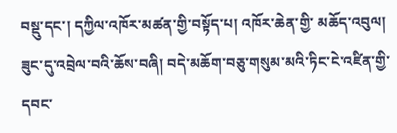བསྡུ་དང་། དཀྱིལ་འཁོར་མཚན་གྱི་བསྟོད་པ། འཁོར་ཆེན་གྱི་ མཆོད་འབུལ། ཟུང་དུ་འབྲེལ་བའི་ཆོས་བཞི། བདེ་མཆོག་བཅུ་གསུམ་མའི་ཏིང་ངེ་འཛིན་གྱི་ དབང་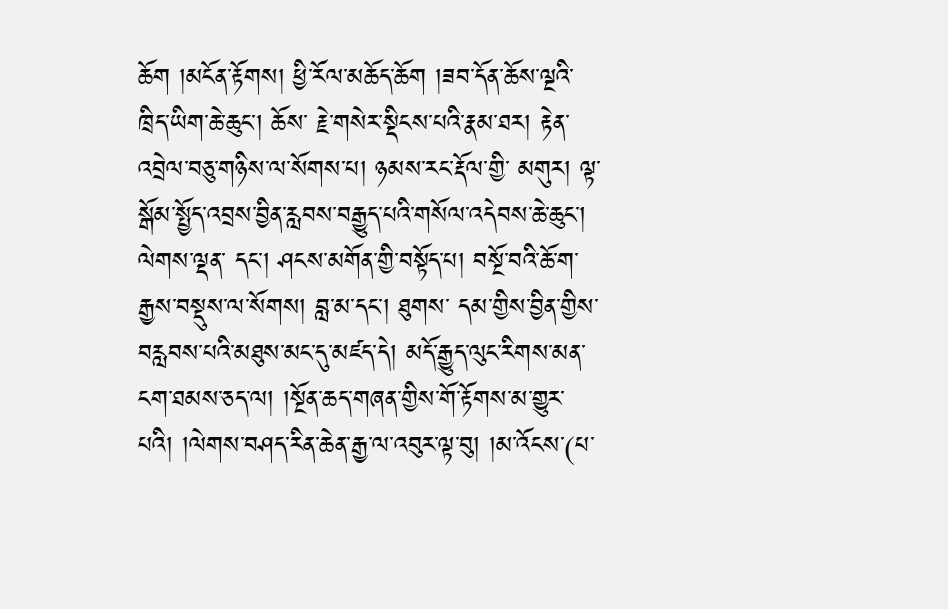ཆོག །མངོན་རྟོགས། ཕྱི་རོལ་མཆོད་ཆོག །ཟབ་དོན་ཆོས་ལྔའི་ཁྲིད་ཡིག་ཆེ་ཆུང་། ཆོས་ རྗེ་གསེར་སྡིངས་པའི་རྣམ་ཐར། རྟེན་འབྲེལ་བཅུ་གཉིས་ལ་སོགས་པ། ཉམས་རང་རྡོལ་གྱི་ མགུར། ལྟ་སྒོམ་སྤྱོད་འབྲས་བྱིན་རླབས་བརྒྱུད་པའི་གསོལ་འདེབས་ཆེ་ཆུང་། ལེགས་ལྡན་ དང་། ཤངས་མགོན་གྱི་བསྟོད་པ། བསྔོ་བའི་ཆོ་ག་རྒྱས་བསྡུས་ལ་སོགས། བླ་མ་དང་། ཐུགས་ དམ་གྱིས་བྱིན་གྱིས་བརླབས་པའི་མཐུས་མང་དུ་མཛད་དེ། མདོ་རྒྱུད་ལུང་རིགས་མན་ངག་ཐམས་ཅད་ལ། །སྔོན་ཆད་གཞན་གྱིས་གོ་རྟོགས་མ་གྱུར་ པའི། །ལེགས་བཤད་རིན་ཆེན་རྒྱ་ལ་འབུར་ལྟ་བུ། །མ་འོངས་(པ་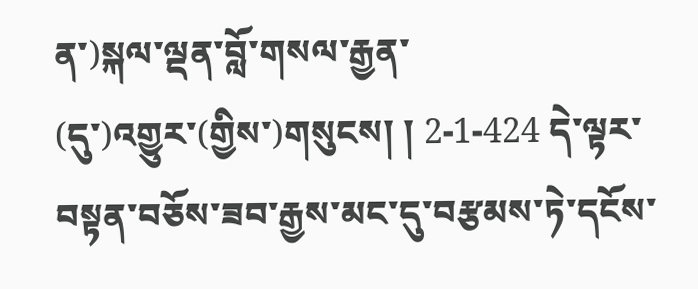ན་)སྐལ་ལྡན་བློ་གསལ་རྒྱན་ (དུ་)འགྱུར་(གྱིས་)གསུངས། ། 2-1-424 དེ་ལྟར་བསྟན་བཅོས་ཟབ་རྒྱས་མང་དུ་བརྩམས་ཏེ་དངོས་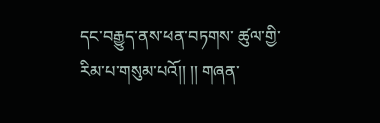དང་བརྒྱུད་ནས་ཕན་བཏགས་ ཚུལ་གྱི་རིམ་པ་གསུམ་པའོ།། །། གཞན་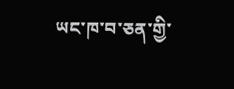ཡང་ཁ་བ་ཅན་གྱི་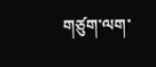གཙུག་ལག་